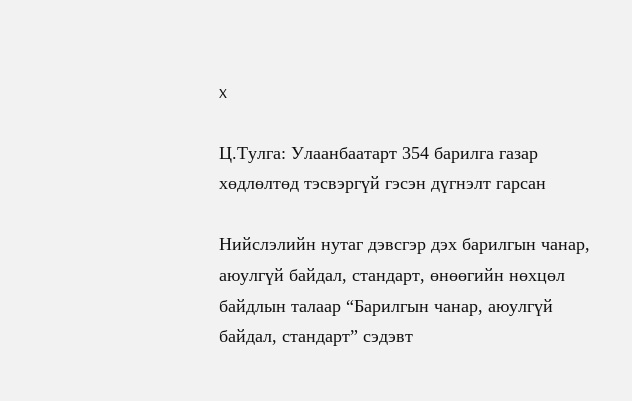x

Ц.Тулга: Улаанбаатарт 354 барилга газар хөдлөлтөд тэсвэргүй гэсэн дүгнэлт гарсан

Нийслэлийн нутаг дэвсгэр дэх барилгын чанар, аюулгүй байдал, стандарт, өнөөгийн нөхцөл байдлын талаар “Барилгын чанар, аюулгүй байдал, стандарт” сэдэвт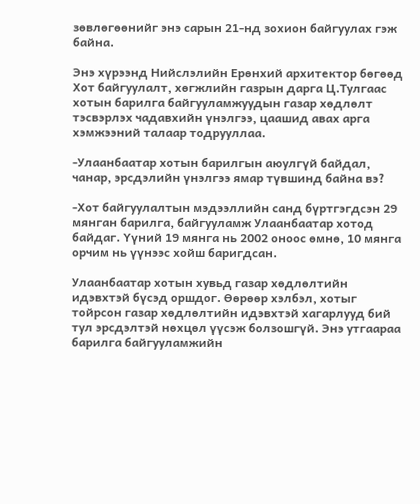зөвлөгөөнийг энэ сарын 21-нд зохион байгуулах гэж байна.

Энэ хүрээнд Нийслэлийн Ерөнхий архитектор бөгөөд Хот байгуулалт, хөгжлийн газрын дарга Ц.Тулгаас хотын барилга байгууламжуудын газар хөдлөлт тэсвэрлэх чадавхийн үнэлгээ, цаашид авах арга хэмжээний талаар тодрууллаа.

-Улаанбаатар хотын барилгын аюулгүй байдал, чанар, эрсдэлийн үнэлгээ ямар түвшинд байна вэ?

-Хот байгуулалтын мэдээллийн санд бүртгэгдсэн 29 мянган барилга, байгууламж Улаанбаатар хотод байдаг. Үүний 19 мянга нь 2002 оноос өмнө, 10 мянга орчим нь үүнээс хойш баригдсан.

Улаанбаатар хотын хувьд газар хөдлөлтийн идэвхтэй бүсэд оршдог. Өөрөөр хэлбэл, хотыг тойрсон газар хөдлөлтийн идэвхтэй хагарлууд бий тул эрсдэлтэй нөхцөл үүсэж болзошгүй. Энэ утгаараа барилга байгууламжийн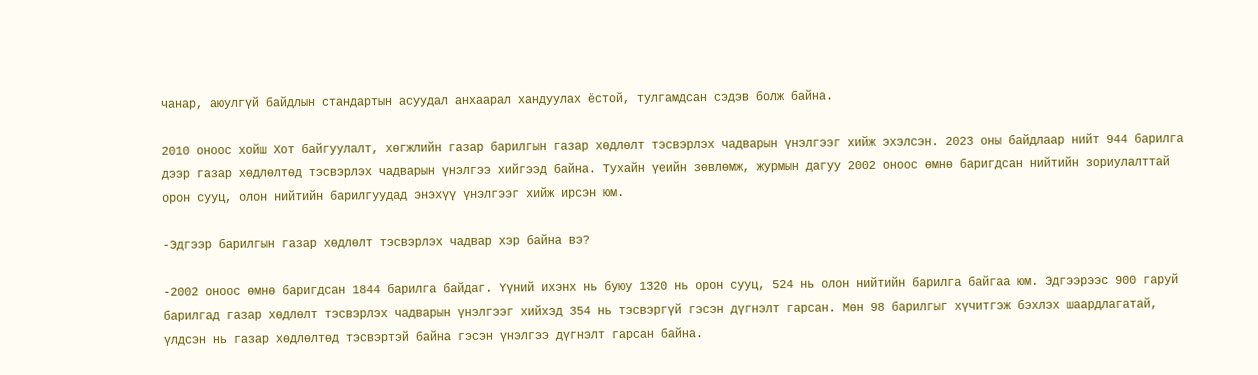чанар, аюулгүй байдлын стандартын асуудал анхаарал хандуулах ёстой, тулгамдсан сэдэв болж байна.

2010 оноос хойш Хот байгуулалт, хөгжлийн газар барилгын газар хөдлөлт тэсвэрлэх чадварын үнэлгээг хийж эхэлсэн. 2023 оны байдлаар нийт 944 барилга дээр газар хөдлөлтөд тэсвэрлэх чадварын үнэлгээ хийгээд байна. Тухайн үеийн зөвлөмж, журмын дагуу 2002 оноос өмнө баригдсан нийтийн зориулалттай орон сууц, олон нийтийн барилгуудад энэхүү үнэлгээг хийж ирсэн юм.

-Эдгээр барилгын газар хөдлөлт тэсвэрлэх чадвар хэр байна вэ?

-2002 оноос өмнө баригдсан 1844 барилга байдаг. Үүний ихэнх нь буюу 1320 нь орон сууц, 524 нь олон нийтийн барилга байгаа юм. Эдгээрээс 900 гаруй барилгад газар хөдлөлт тэсвэрлэх чадварын үнэлгээг хийхэд 354 нь тэсвэргүй гэсэн дүгнэлт гарсан. Мөн 98 барилгыг хүчитгэж бэхлэх шаардлагатай, үлдсэн нь газар хөдлөлтөд тэсвэртэй байна гэсэн үнэлгээ дүгнэлт гарсан байна.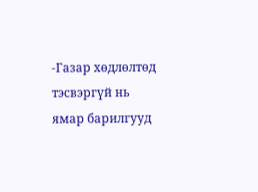-Газар хөдлөлтөд тэсвэргүй нь ямар барилгууд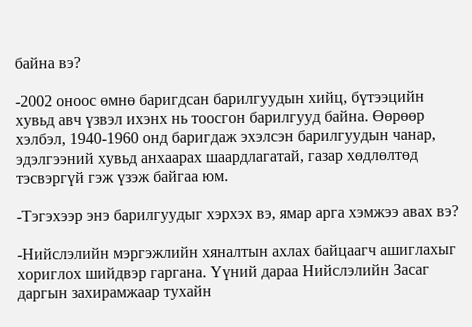байна вэ?

-2002 оноос өмнө баригдсан барилгуудын хийц, бүтээцийн хувьд авч үзвэл ихэнх нь тоосгон барилгууд байна. Өөрөөр хэлбэл, 1940-1960 онд баригдаж эхэлсэн барилгуудын чанар, эдэлгээний хувьд анхаарах шаардлагатай, газар хөдлөлтөд тэсвэргүй гэж үзэж байгаа юм.

-Тэгэхээр энэ барилгуудыг хэрхэх вэ, ямар арга хэмжээ авах вэ?

-Нийслэлийн мэргэжлийн хяналтын ахлах байцаагч ашиглахыг хориглох шийдвэр гаргана. Үүний дараа Нийслэлийн Засаг даргын захирамжаар тухайн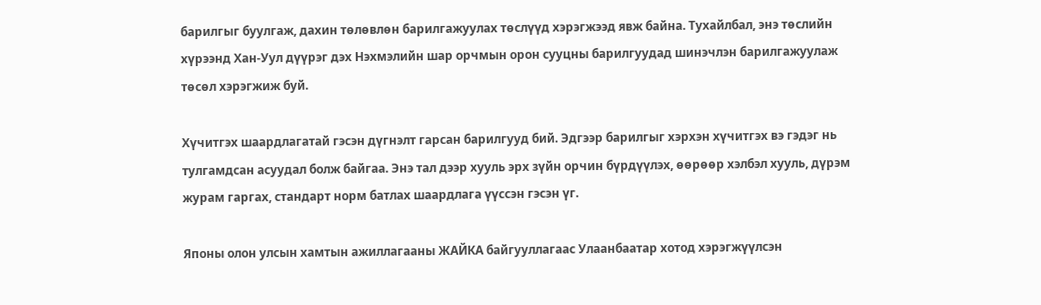барилгыг буулгаж, дахин төлөвлөн барилгажуулах төслүүд хэрэгжээд явж байна. Тухайлбал, энэ төслийн хүрээнд Хан-Уул дүүрэг дэх Нэхмэлийн шар орчмын орон сууцны барилгуудад шинэчлэн барилгажуулаж төсөл хэрэгжиж буй.

Хүчитгэх шаардлагатай гэсэн дүгнэлт гарсан барилгууд бий. Эдгээр барилгыг хэрхэн хүчитгэх вэ гэдэг нь тулгамдсан асуудал болж байгаа. Энэ тал дээр хууль эрх зүйн орчин бүрдүүлэх, өөрөөр хэлбэл хууль, дүрэм журам гаргах, стандарт норм батлах шаардлага үүссэн гэсэн үг.

Японы олон улсын хамтын ажиллагааны ЖАЙКА байгууллагаас Улаанбаатар хотод хэрэгжүүлсэн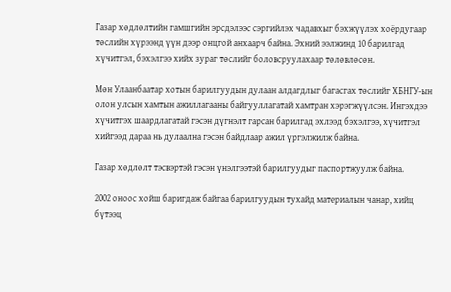Газар хөдлөлтийн гамшгийн эрсдэлээс сэргийлэх чадавхыг бэхжүүлэх хоёрдугаар төслийн хүрээнд үүн дээр онцгой анхаарч байна. Эхний ээлжинд 10 барилгад хүчитгэл, бэхэлгээ хийх зураг төслийг боловсруулахаар төлөвлөсөн.

Мөн Улаанбаатар хотын барилгуудын дулаан алдагдлыг багасгах төслийг ХБНГУ-ын олон улсын хамтын ажиллагааны байгууллагатай хамтран хэрэгжүүлсэн. Ингэхдээ хүчитгэх шаардлагатай гэсэн дүгнэлт гарсан барилгад эхлээд бэхэлгээ, хүчитгэл хийгээд дараа нь дулаална гэсэн байдлаар ажил үргэлжилж байна.

Газар хөдлөлт тэсвэртэй гэсэн үнэлгээтэй барилгуудыг паспортжуулж байна.

2002 оноос хойш баригдаж байгаа барилгуудын тухайд материалын чанар, хийц бүтээц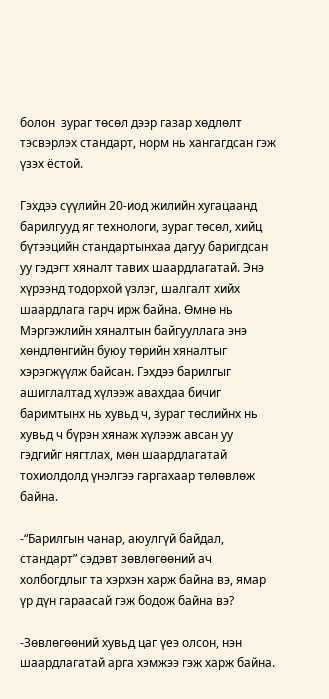болон  зураг төсөл дээр газар хөдлөлт тэсвэрлэх стандарт, норм нь хангагдсан гэж үзэх ёстой.

Гэхдээ сүүлийн 20-иод жилийн хугацаанд барилгууд яг технологи, зураг төсөл, хийц бүтээцийн стандартынхаа дагуу баригдсан уу гэдэгт хяналт тавих шаардлагатай. Энэ хүрээнд тодорхой үзлэг, шалгалт хийх шаардлага гарч ирж байна. Өмнө нь Мэргэжлийн хяналтын байгууллага энэ хөндлөнгийн буюу төрийн хяналтыг хэрэгжүүлж байсан. Гэхдээ барилгыг ашиглалтад хүлээж авахдаа бичиг баримтынх нь хувьд ч, зураг төслийнх нь хувьд ч бүрэн хянаж хүлээж авсан уу гэдгийг нягтлах, мөн шаардлагатай тохиолдолд үнэлгээ гаргахаар төлөвлөж байна.

-“Барилгын чанар, аюулгүй байдал, стандарт” сэдэвт зөвлөгөөний ач холбогдлыг та хэрхэн харж байна вэ, ямар үр дүн гараасай гэж бодож байна вэ?

-Зөвлөгөөний хувьд цаг үеэ олсон, нэн шаардлагатай арга хэмжээ гэж харж байна.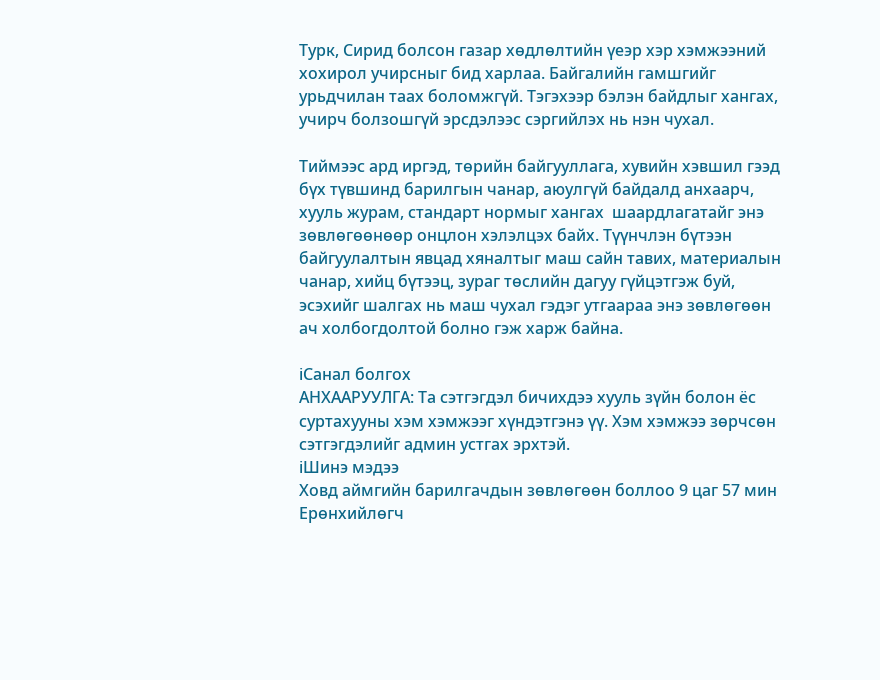Турк, Сирид болсон газар хөдлөлтийн үеэр хэр хэмжээний хохирол учирсныг бид харлаа. Байгалийн гамшгийг  урьдчилан таах боломжгүй. Тэгэхээр бэлэн байдлыг хангах, учирч болзошгүй эрсдэлээс сэргийлэх нь нэн чухал.

Тиймээс ард иргэд, төрийн байгууллага, хувийн хэвшил гээд бүх түвшинд барилгын чанар, аюулгүй байдалд анхаарч, хууль журам, стандарт нормыг хангах  шаардлагатайг энэ зөвлөгөөнөөр онцлон хэлэлцэх байх. Түүнчлэн бүтээн байгуулалтын явцад хяналтыг маш сайн тавих, материалын чанар, хийц бүтээц, зураг төслийн дагуу гүйцэтгэж буй, эсэхийг шалгах нь маш чухал гэдэг утгаараа энэ зөвлөгөөн ач холбогдолтой болно гэж харж байна.

iСанал болгох
АНХААРУУЛГА: Та сэтгэгдэл бичихдээ хууль зүйн болон ёс суртахууны хэм хэмжээг хүндэтгэнэ үү. Хэм хэмжээ зөрчсөн сэтгэгдэлийг админ устгах эрхтэй.
iШинэ мэдээ
Ховд аймгийн барилгачдын зөвлөгөөн боллоо 9 цаг 57 мин Ерөнхийлөгч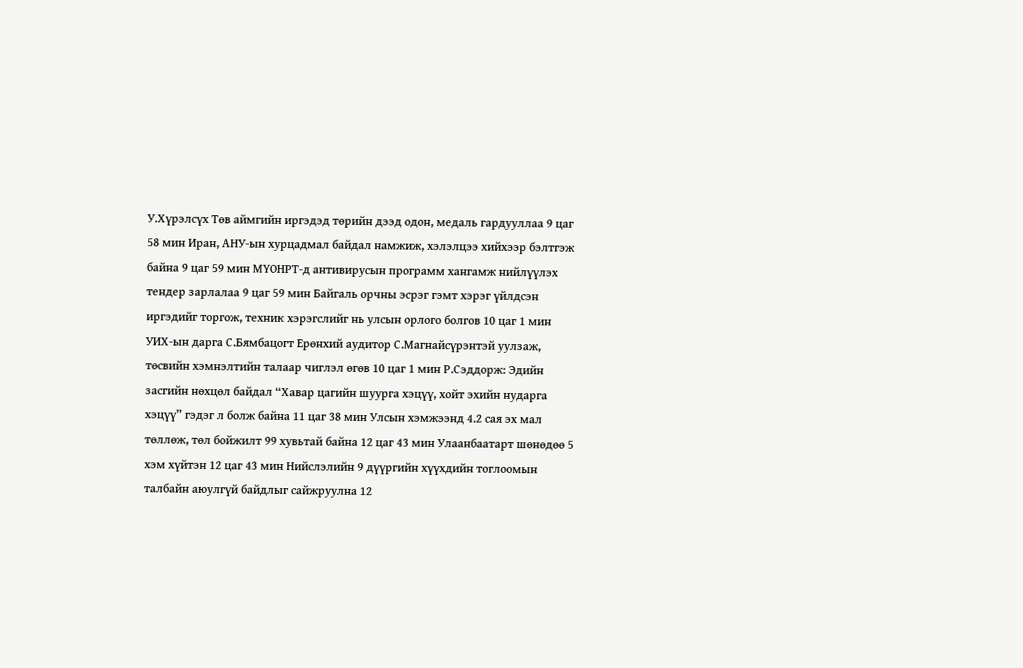У.Хүрэлсүх Төв аймгийн иргэдэд төрийн дээд одон, медаль гардууллаа 9 цаг 58 мин Иран, АНУ-ын хурцадмал байдал намжиж, хэлэлцээ хийхээр бэлтгэж байна 9 цаг 59 мин МҮОНРТ-д антивирусын программ хангамж нийлүүлэх тендер зарлалаа 9 цаг 59 мин Байгаль орчны эсрэг гэмт хэрэг үйлдсэн иргэдийг торгож, техник хэрэгслийг нь улсын орлого болгов 10 цаг 1 мин УИХ-ын дарга С.Бямбацогт Ерөнхий аудитор С.Магнайсүрэнтэй уулзаж, төсвийн хэмнэлтийн талаар чиглэл өгөв 10 цаг 1 мин Р.Сэддорж: Эдийн засгийн нөхцөл байдал “Хавар цагийн шуурга хэцүү, хойт эхийн нударга хэцүү” гэдэг л болж байна 11 цаг 38 мин Улсын хэмжээнд 4.2 сая эх мал төллөж, төл бойжилт 99 хувьтай байна 12 цаг 43 мин Улаанбаатарт шөнөдөө 5 хэм хүйтэн 12 цаг 43 мин Нийслэлийн 9 дүүргийн хүүхдийн тоглоомын талбайн аюулгүй байдлыг сайжруулна 12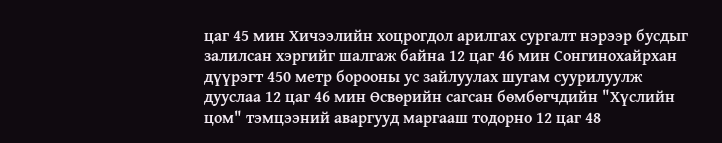цаг 45 мин Хичээлийн хоцрогдол арилгах сургалт нэрээр бусдыг залилсан хэргийг шалгаж байна 12 цаг 46 мин Сонгинохайрхан дүүрэгт 450 метр борооны ус зайлуулах шугам суурилуулж дууслаа 12 цаг 46 мин Өсвөрийн сагсан бөмбөгчдийн "Хүслийн цом" тэмцээний аваргууд маргааш тодорно 12 цаг 48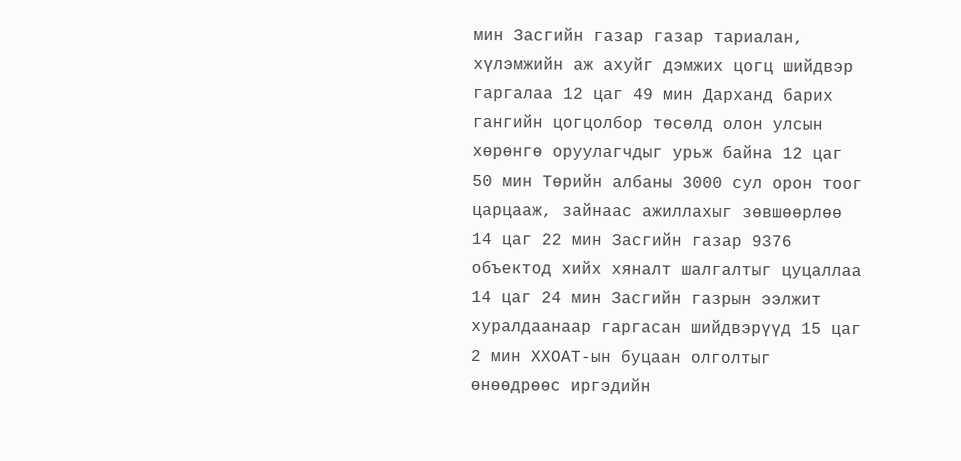мин Засгийн газар газар тариалан, хүлэмжийн аж ахуйг дэмжих цогц шийдвэр гаргалаа 12 цаг 49 мин Дарханд барих гангийн цогцолбор төсөлд олон улсын хөрөнгө оруулагчдыг урьж байна 12 цаг 50 мин Төрийн албаны 3000 сул орон тоог царцааж, зайнаас ажиллахыг зөвшөөрлөө 14 цаг 22 мин Засгийн газар 9376 объектод хийх хяналт шалгалтыг цуцаллаа 14 цаг 24 мин Засгийн газрын ээлжит хуралдаанаар гаргасан шийдвэрүүд 15 цаг 2 мин ХХОАТ-ын буцаан олголтыг өнөөдрөөс иргэдийн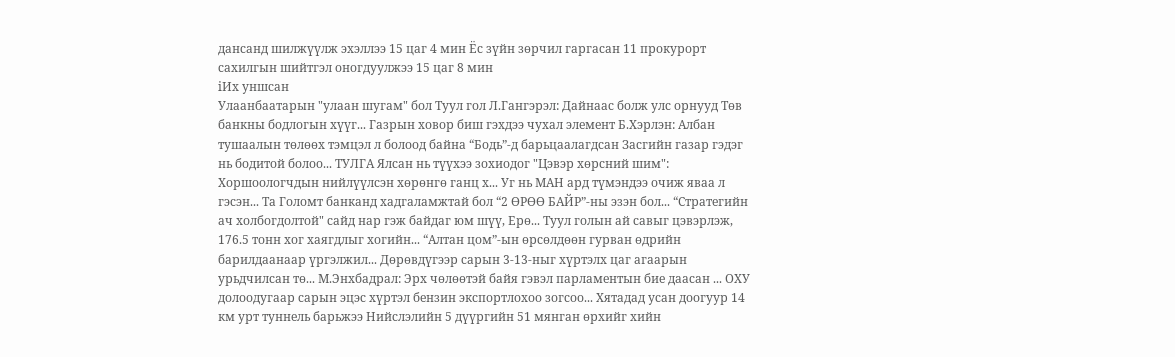дансанд шилжүүлж эхэллээ 15 цаг 4 мин Ёс зүйн зөрчил гаргасан 11 прокурорт сахилгын шийтгэл оногдуулжээ 15 цаг 8 мин
iИх уншсан
Улаанбаатарын "улаан шугам" бол Туул гол Л.Гангэрэл: Дайнаас болж улс орнууд Төв банкны бодлогын хүүг... Газрын ховор биш гэхдээ чухал элемент Б.Хэрлэн: Албан тушаалын төлөөх тэмцэл л болоод байна “Бодь”-д барьцаалагдсан Засгийн газар гэдэг нь бодитой болоо... ТУЛГА Ялсан нь түүхээ зохиодог "Цэвэр хөрсний шим": Хоршоологчдын нийлүүлсэн хөрөнгө ганц х... Уг нь МАН ард түмэндээ очиж яваа л гэсэн... Та Голомт банканд хадгаламжтай бол “2 ӨРӨӨ БАЙР”-ны эзэн бол... “Стратегийн ач холбогдолтой" сайд нар гэж байдаг юм шүү, Ерө... Туул голын ай савыг цэвэрлэж, 176.5 тонн хог хаягдлыг хогийн... “Алтан цом”-ын өрсөлдөөн гурван өдрийн барилдаанаар үргэлжил... Дөрөвдүгээр сарын 3-13-ныг хүртэлх цаг агаарын урьдчилсан тө... М.Энхбадрал: Эрх чөлөөтэй байя гэвэл парламентын бие даасан ... ОХУ долоодугаар сарын эцэс хүртэл бензин экспортлохоо зогсоо... Хятадад усан доогуур 14 км урт туннель барьжээ Нийслэлийн 5 дүүргийн 51 мянган өрхийг хийн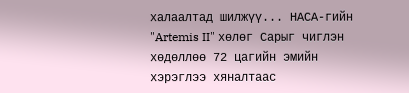халаалтад шилжүү... НАСА-гийн "Artemis II" хөлөг Сарыг чиглэн хөдөллөө 72 цагийн эмийн хэрэглээ хяналтаас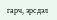гарч, эрсдэл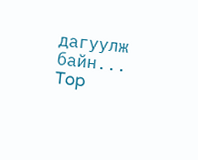дагуулж байн...
Top